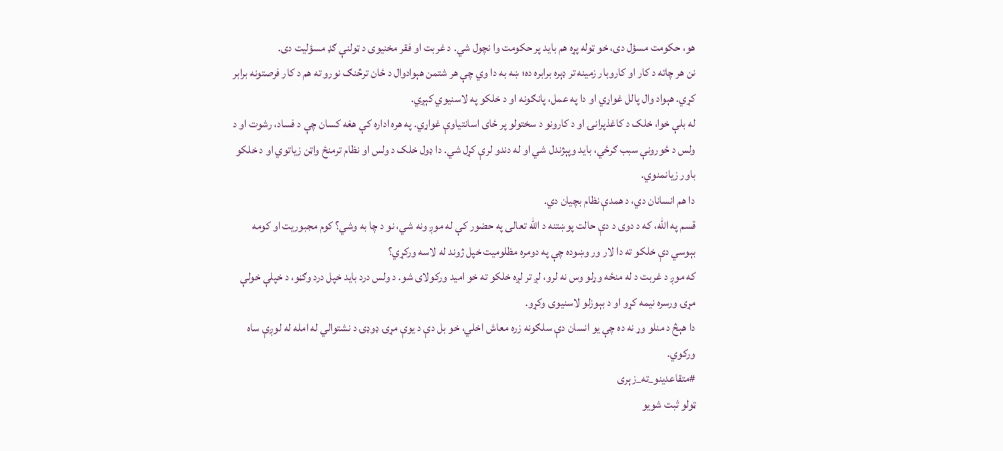هو، حکومت مسؤل دی، خو ټوله پړه هم باید پر حکومت وا نچول شي. د غربت او فقر مخنیوی د ټولنې ګډ مسؤلیت دی.
نن هر چاته د کار او کاروبار زمینه تر ډېره برابره ده؛ ښه به دا وي چې هر شتمن هېوادوال د ځان ترڅنګ نورو ته هم د کار فرصتونه برابر کړي. هېواد وال پالل غواړي او دا په عمل، پانګونه او د خلکو په لاسنیوي کېږي.
له بلې خوا، خلک د کاغذپرانۍ او د کارونو د سختولو پر ځای اسانتیاوې غواړي. په هره اداره کې هغه کسان چې د فساد، رشوت او د ولس د ځورونې سبب ګرځي، باید وپېژندل شي او له دندو لرې کړل شي. دا ډول خلک د ولس او نظام ترمنځ واټن زیاتوي او د خلکو باور زیانمنوي.
دا هم انسانان دي، د همدې نظام بچیان دي.
قسم په الله، که د دوی د دې حالت پوښتنه د الله تعالی په حضور کې له موږ ونه شي، نو د چا به وشي؟ کوم مجبوریت او کومه بېوسي دې خلکو ته دا لار ور وښوده چې په دومره مظلومیت خپل ژوند له لاسه ورکړي؟
که موږ د غربت د له منځه وړلو وس نه لرو، لږ تر لږه خلکو ته خو امید ورکولای شو. د ولس درد باید خپل درد وګڼو، د خپلې خولې مړۍ ورسره نیمه کړو او د بېوزلو لاسنیوی وکړو.
دا هېڅ د منلو وړ نه ده چې یو انسان دې سلګونه زره معاش اخلي، خو بل دې د یوې مړۍ ډوډۍ د نشتوالي له امله له لوږې ساه ورکوي.
#متقاعدینو_ته_زېری
ټولو ثبت شویو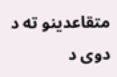متقاعدینو ته د دوی د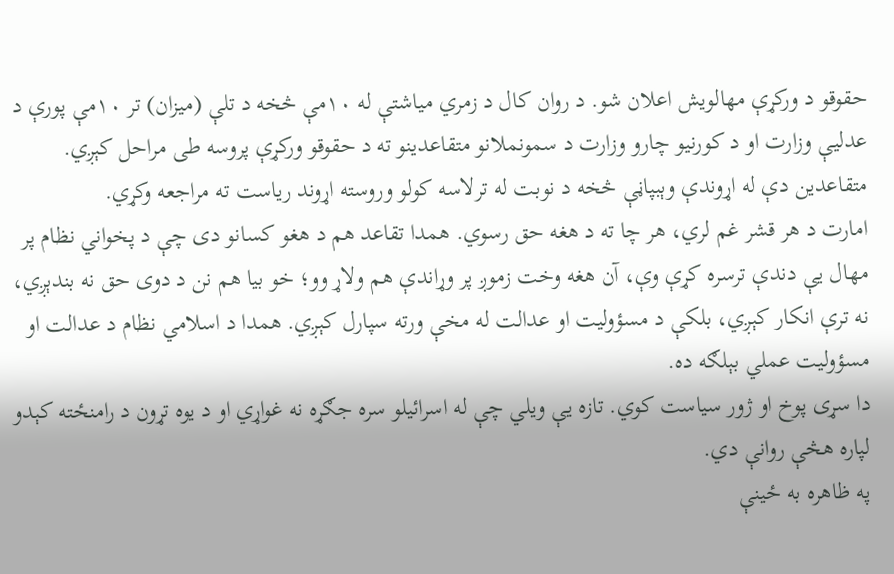حقوقو د ورکړې مهالویش اعلان شو. د روان کال د زمري میاشتې له ۱۰مې څخه د تلې (میزان) تر ۱۰مې پورې د عدلیې وزارت او د کورنیو چارو وزارت د سمونملانو متقاعدینو ته د حقوقو ورکړې پروسه طی مراحل کېږي. متقاعدین دې له اړوندې وېبپاڼې څخه د نوبت له ترلاسه کولو وروسته اړوند ریاست ته مراجعه وکړي.
امارت د هر قشر غم لري، هر چا ته د هغه حق رسوي. همدا تقاعد هم د هغو کسانو دی چې د پخواني نظام پر مهال یې دندې ترسره کړې وې، آن هغه وخت زموږ پر وړاندې هم ولاړ وو؛ خو بیا هم نن د دوی حق نه بندېږي، نه ترې انکار کېږي، بلکې د مسؤولیت او عدالت له مخې ورته سپارل کېږي. همدا د اسلامي نظام د عدالت او مسؤولیت عملي بېلګه ده.
دا سړی پوخ او ژور سیاست کوي. تازه یې ویلي چې له اسرائیلو سره جګړه نه غواړي او د یوه تړون د رامنځته کېدو لپاره هڅې روانې دي.
په ظاهره به ځینې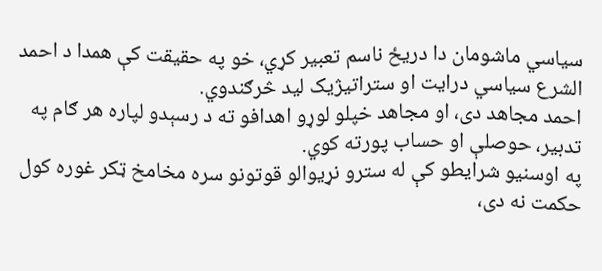سیاسي ماشومان دا دریځ ناسم تعبیر کړي، خو په حقیقت کې همدا د احمد الشرع سیاسي درایت او ستراتیژیک لید څرګندوي.
احمد مجاهد دی، او مجاهد خپلو لوړو اهدافو ته د رسېدو لپاره هر ګام په تدبیر، حوصلې او حساب پورته کوي.
په اوسنیو شرایطو کې له سترو نړیوالو قوتونو سره مخامخ ټکر غوره کول حکمت نه دی،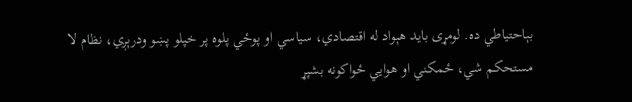بېاحتیاطي ده. لومړی باید هېواد له اقتصادي، سیاسي او پوځي پلوه پر خپلو پښو ودرېږي، نظام لا مستحکم شي، ځمکني او هوايي ځواکونه بشپړ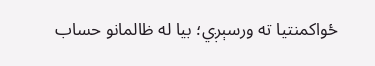ځواکمنتیا ته ورسېږي؛ بیا له ظالمانو حساب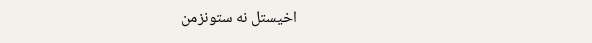اخیستل نه ستونزمن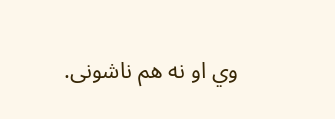وي او نه هم ناشونی.